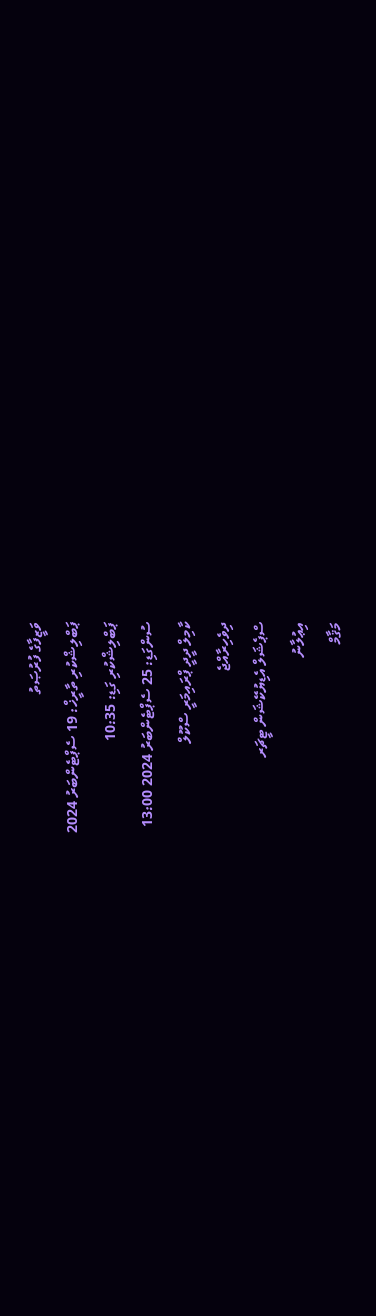ވަޒީފާގެ ފުރުޞަތު
ޕަބްލިޝްކުރި ތާރީޚް: 19 ސެޕްޓެންބަރު 2024
ޕަބްލިޝްކުރި ގަޑި: 10:35
ސުންގަޑި: 25 ސެޕްޓެންބަރު 2024 13:00
ކާމިލް ދީދީ ޕްރައިމަރީ ސްކޫލް
ދިވެހިރާއްޖެ
ސްޕެޝަލް އެޑިޔުކޭޝަން ޓީޗަރ
އިޢުލާނު
މަޤާމް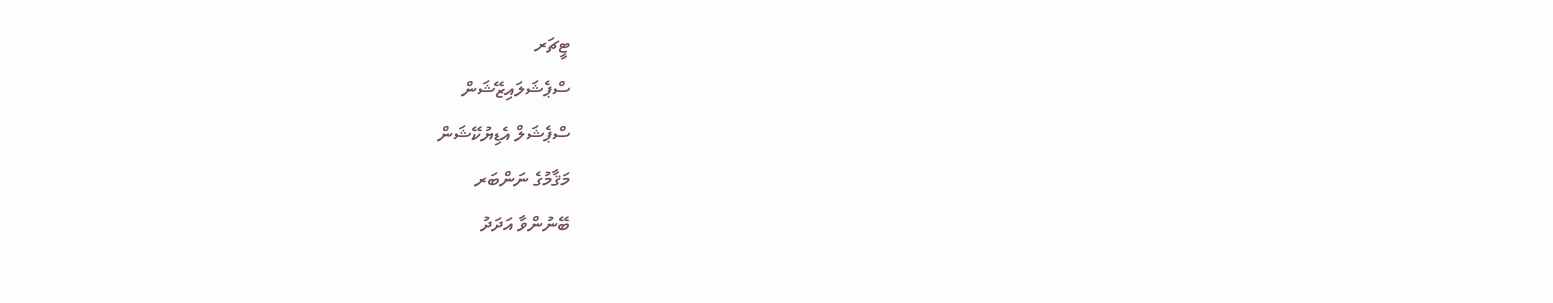ޓީޗަރ
ސްޕެޝަލައިޒޭޝަން
ސްޕެޝަލް އެޑިޔުކޭޝަން
މަޤާމުގެ ނަންބަރ
ބޭނުންވާ އަދަދު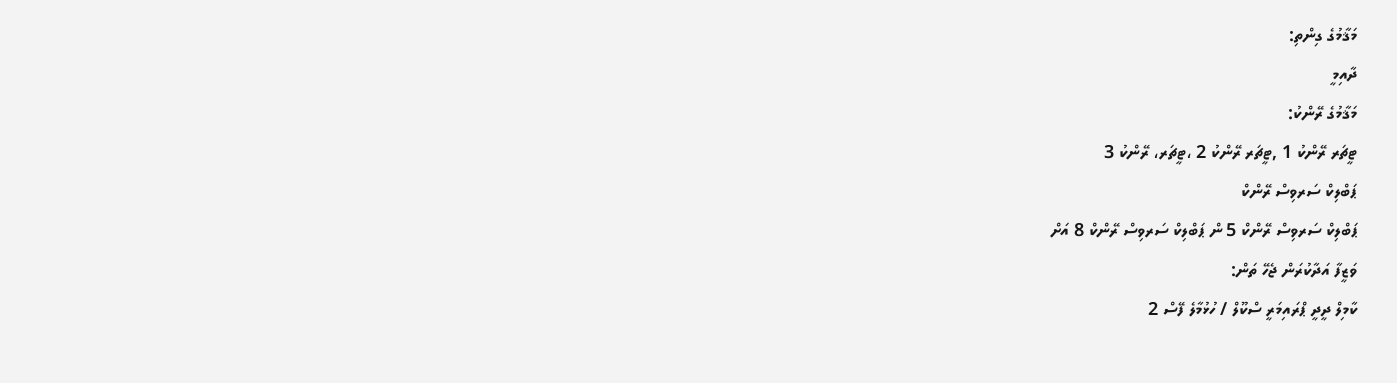މަޤާމުގެ ގިންތި:
ދާއިމީ
މަޤާމުގެ ރޭންކު:
ޓީޗަރ ރޭންކު 1 ,ޓީޗަރ ރޭންކު 2 ،ޓީޗަރ، ރޭންކު 3
ޕަބްލިކް ސަރވިސް ރޭންކް
ޕަބްލިކް ސަރވިސް ރޭންކް 5 ން ޕަބްލިކް ސަރވިސް ރޭންކް 8 އަށް
ވަޒީފާ އަދާކުރަން ޖެހޭ ތަން:
ކާމިލް ދީދީ ޕްރައިމަރީ ސްކޫލް / ހުޅުމާލެ ފޭސް 2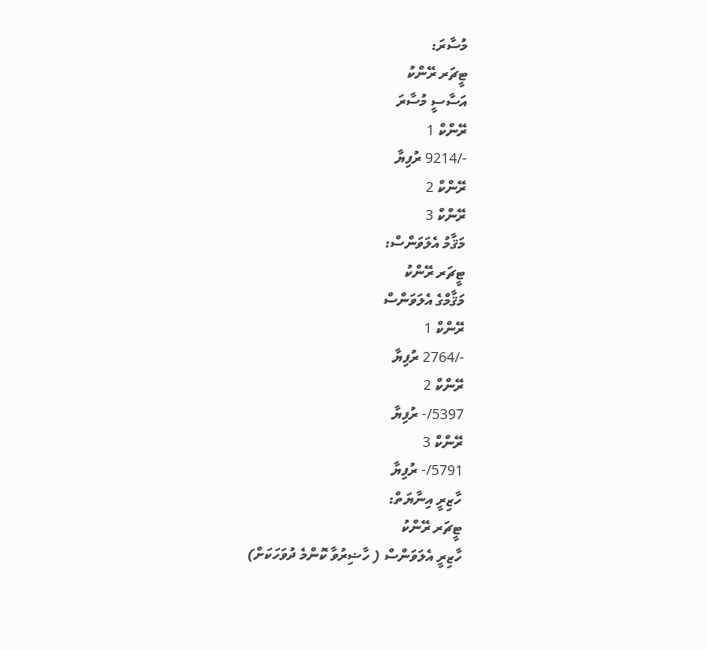މުސާރަ:
ޓީޗަރ ރޭންކު
އަސާސީ މުސާރަ
ރޭންކް 1
-/9214 ރުފިޔާ
ރޭންކް 2
ރޭންކް 3
މަޤާމު އެލަވަންސް:
ޓީޗަރ ރޭންކު
މަޤާމްގެ އެލަވަންސް
ރޭންކް 1
-/2764 ރުފިޔާ
ރޭންކް 2
5397/- ރުފިޔާ
ރޭންކް 3
5791/- ރުފިޔާ
ހާޒިރީ އިނާޔަތް:
ޓީޗަރ ރޭންކު
ހާޒިރީ އެލަވަންސް ( ހާޟިރުވާ ކޮންމެ ދުވަހަކަށް)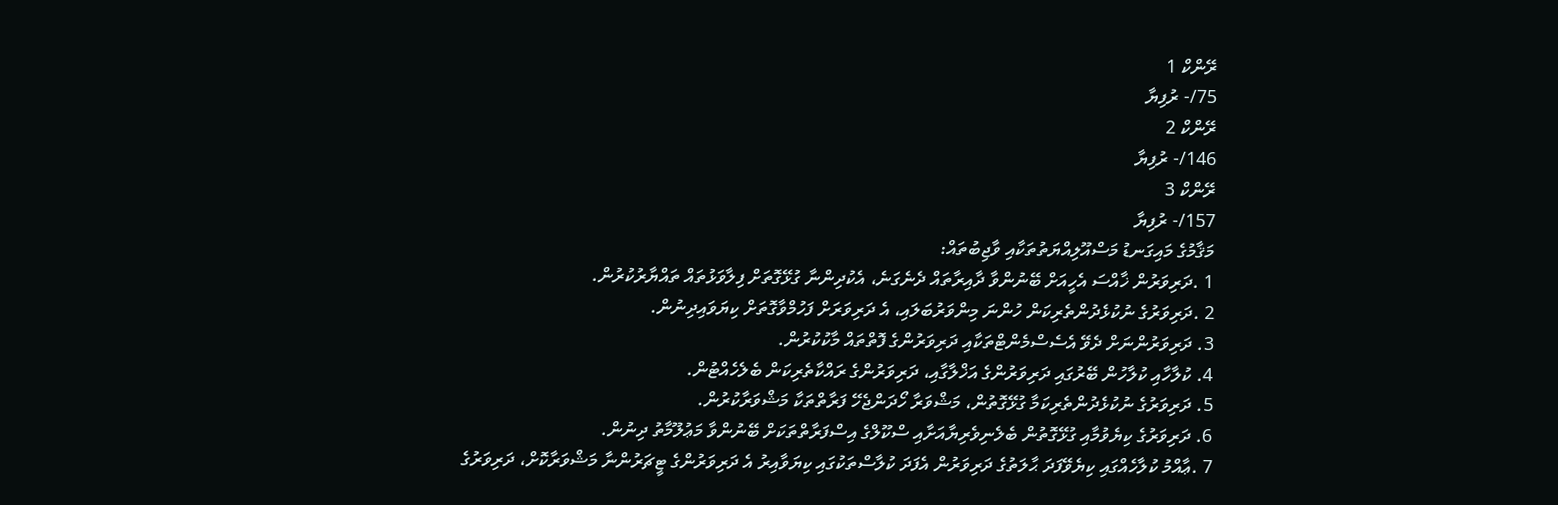ރޭންކް 1
75/- ރުފިޔާ
ރޭންކް 2
146/- ރުފިޔާ
ރޭންކް 3
157/- ރުފިޔާ
މަޤާމުގެ މައިގަނޑު މަސްއޫލިއްޔަތުތަކާއި ވާޖިބުތައް:
1 .ދަރިވަރުން ޚާއްސަ އެހީއަށް ބޭނުންވާ ދާއިރާތައް ދެނެގަނެ، އެކުދިންނާ ގުޅޭގޮތަށް ފިލާވަޅުތައް ތައްޔާރުކުރުން.
2 .ދަރިވަރުގެ ނުކުޅެދުންތެރިކަން ހުންނަ މިންވަރުބަލައި، އެ ދަރިވަރަށް ފަހުމްވާގޮތަށް ކިޔަވައިދިނުން.
3. ދަރިވަރުންނަށް ދެވޭ އެސެސްމެންޓްތަކާއި ދަރިވަރުންގެ ފޮތްތައް މާކުކުރުން.
4. ކުލާހާއި ކުލާހުން ބޭރުގައި ދަރިވަރުންގެ އަޚްލާގާއި، ދަރިވަރުންގެ ރައްކާތެރިކަން ބެލެހެއްޓުން.
5. ދަރިވަރުގެ ނުކުޅެދުންތެރިކަމާ ގުޅޭގޮތުން، މަޝްވަރާ ހޯދަންޖެހޭ ފަރާތްތަކާ މަޝްވަރާކުރުން.
6. ދަރިވަރުގެ ކިޔެވުމާއި ގުޅޭގޮތުން ބެލެނިވެރިޔާއަށާއި ސްކޫލްގެ އިސްފަރާތްތަކަށް ބޭނުންވާ މަޢުލޫމާތު ދިނުން.
7 .ޢާއްމު ކުލާހެއްގައި ކިޔެވޭފަދަ ޙާލަތުގެ ދަރިވަރުން އެފަދަ ކުލާސްތަކުގައި ކިޔަވާއިރު އެ ދަރިވަރުންގެ ޓީޗަރުންނާ މަޝްވަރާކޮށް، ދަރިވަރުގެ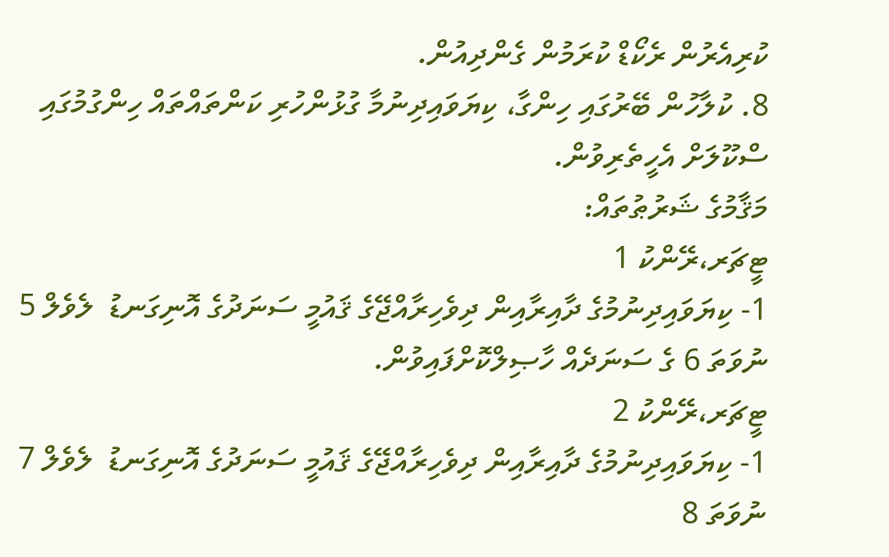ކުރިއެރުން ރެކޯޑް ކުރަމުން ގެންދިއުން.
8. ކުލާހުން ބޭރުގައި ހިންގާ، ކިޔަވައިދިނުމާ ގުޅުންހުރި ކަންތައްތައް ހިންގުމުގައި ސްކޫލަށް އެހީތެރިވުން.
މަޤާމުގެ ޝަރުޠުތައް:
ޓީޗަރ،ރޭންކު 1
1- ކިޔަވައިދިނުމުގެ ދާއިރާއިން ދިވެހިރާއްޖޭގެ ޤައުމީ ސަނަދުގެ އޮނިގަނޑު  ލެވެލް 5 ނުވަތަ 6 ގެ ސަނަދެއް ހާޞިލްކޮށްފައިވުން.
ޓީޗަރ،ރޭންކު 2
1- ކިޔަވައިދިނުމުގެ ދާއިރާއިން ދިވެހިރާއްޖޭގެ ޤައުމީ ސަނަދުގެ އޮނިގަނޑު  ލެވެލް 7 ނުވަތަ 8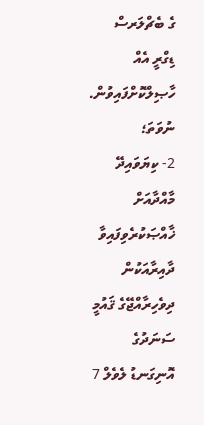ގެ ބެޗްލަރސް ޑިގްރީ އެއް ހާޞިލްކޮށްފައިވުން.
ނުވަތަ؛
2- ކިޔަވައިދޭ މާއްދާއަށް ޚާއްޞަކުރެވިފައިވާ ދާއިރާއަކުން ދިވެހިރާއްޖޭގެ ޤައުމީ ސަނަދުގެ އޮނިގަނޑު ލެވެލް 7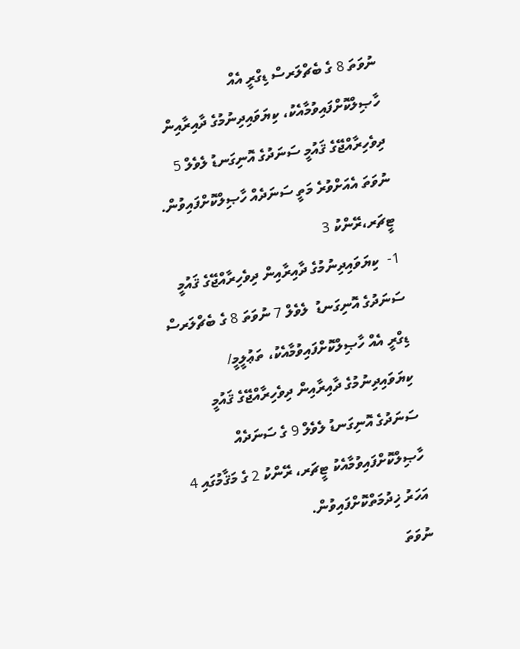ނުވަތަ 8 ގެ ބެޗްލަރސް ޑިގްރީ އެއް ހާޞިލްކޮށްފައިވުމާއެކު، ކިޔަވައިދިނުމުގެ ދާއިރާއިން ދިވެހިރާއްޖޭގެ ޤައުމީ ސަނަދުގެ އޮނިގަނޑު ލެވެލް 5 ނުވަތަ އެއަށްވުރެ މަތީ ސަނަދެއް ހާޞިލްކޮށްފައިވުން.
ޓީޗަރ،ރޭންކު 3
1-  ކިޔަވައިދިނުމުގެ ދާއިރާއިން ދިވެހިރާއްޖޭގެ ޤައުމީ ސަނަދުގެ އޮނިގަނޑު  ލެވެލް 7 ނުވަތަ 8 ގެ ބެޗްލަރސް ޑިގްރީ އެއް ހާޞިލްކޮށްފައިވުމާއެކު، ތަޢުލީމީ/ ކިޔަވައިދިނުމުގެ ދާއިރާއިން ދިވެހިރާއްޖޭގެ ޤައުމީ ސަނަދުގެ އޮނިގަނޑު ލެވެލް 9 ގެ ސަނަދެއް ހާޞިލްކޮށްފައިވުމާއެކު ޓީޗަރ، ރޭންކު 2 ގެ މަޤާމުގައި 4 އަހަރު ޚިދުމަތްކޮށްފައިވުން.
ނުވަތަ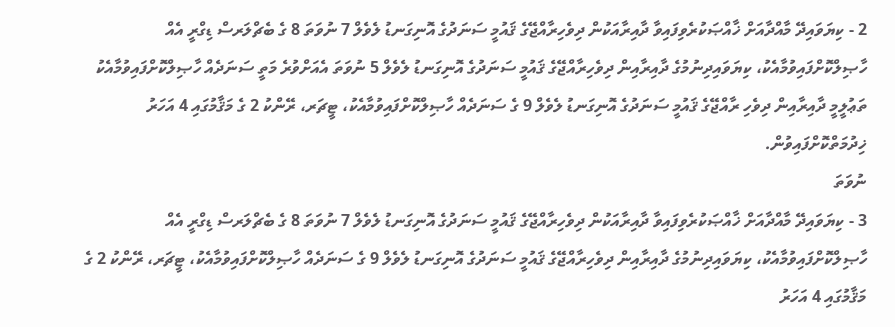2 - ކިޔަވައިދޭ މާއްދާއަށް ޚާއްޞަކުރެވިފައިވާ ދާއިރާއަކުން ދިވެހިރާއްޖޭގެ ޤައުމީ ސަނަދުގެ އޮނިގަނޑު ލެވެލް 7 ނުވަތަ 8 ގެ ބެޗްލަރސް ޑިގްރީ އެއް ހާޞިލްކޮށްފައިވުމާއެކު، ކިޔަވައިދިނުމުގެ ދާއިރާއިން ދިވެހިރާއްޖޭގެ ޤައުމީ ސަނަދުގެ އޮނިގަނޑު ލެވެލް 5 ނުވަތަ އެއަށްވުރެ މަތީ ސަނަދެއް ހާޞިލްކޮށްފައިވުމާއެކު ތަޢުލީމީ ދާއިރާއިން ދިވެހި ރާއްޖޭގެ ޤައުމީ ސަނަދުގެ އޮނިގަނޑު ލެވެލް 9 ގެ ސަނަދެއް ހާޞިލްކޮށްފައިވުމާއެކު، ޓީޗަރ، ރޭންކު 2 ގެ މަޤާމުގައި 4 އަހަރު ޚިދުމަތްކޮށްފައިވުން.
ނުވަތަ
3 - ކިޔަވައިދޭ މާއްދާއަށް ޚާއްޞަކުރެވިފައިވާ ދާއިރާއަކުން ދިވެހިރާއްޖޭގެ ޤައުމީ ސަނަދުގެ އޮނިގަނޑު ލެވެލް 7 ނުވަތަ 8 ގެ ބެޗްލަރސް ޑިގްރީ އެއް ހާޞިލްކޮށްފައިވުމާއެކު، ކިޔަވައިދިނުމުގެ ދާއިރާއިން ދިވެހިރާއްޖޭގެ ޤައުމީ ސަނަދުގެ އޮނިގަނޑު ލެވެލް 9 ގެ ސަނަދެއް ހާޞިލްކޮށްފައިވުމާއެކު، ޓީޗަރ، ރޭންކު 2 ގެ މަޤާމުގައި 4 އަހަރު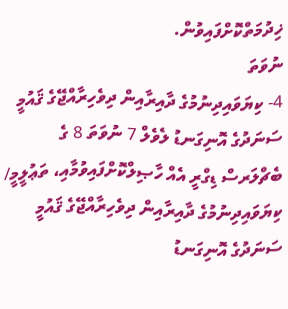ޚިދުމަތްކޮށްފައިވުން.
ނުވަތަ
4- ކިޔަވައިދިނުމުގެ ދާއިރާއިން ދިވެހިރާއްޖޭގެ ޤައުމީ ސަނަދުގެ އޮނިގަނޑު ލެވެލް 7 ނުވަތަ 8 ގެ ބެޗްލަރސް ޑިގްރީ އެއް ހާޞިލްކޮށްފައިވުމާއި، ތަޢުލީމީ/ ކިޔަވައިދިނުމުގެ ދާއިރާއިން ދިވެހިރާއްޖޭގެ ޤައުމީ ސަނަދުގެ އޮނިގަނޑު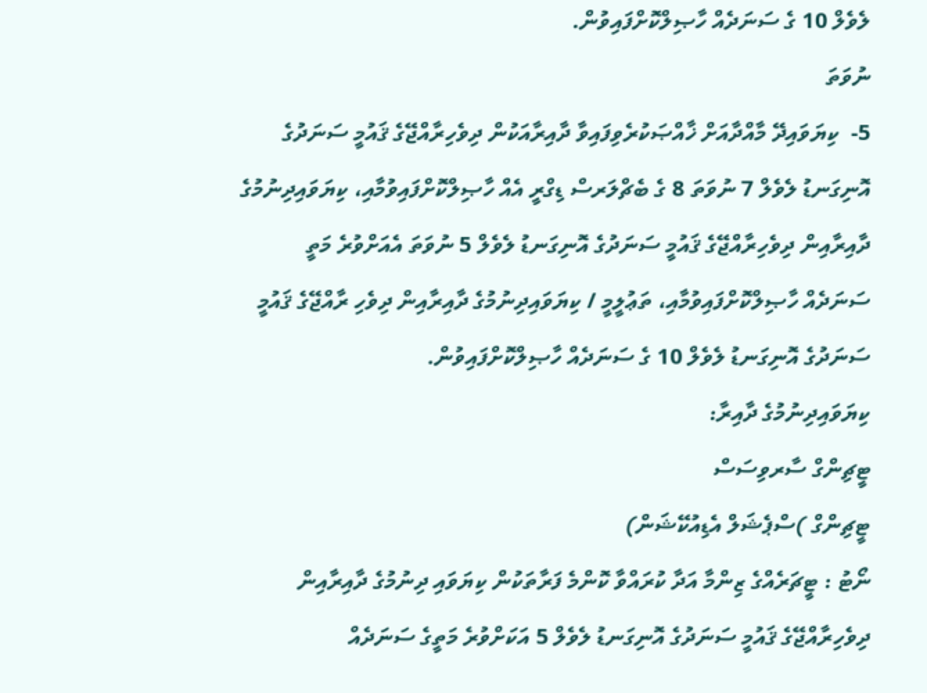ލެވެލް 10 ގެ ސަނަދެއް ހާޞިލްކޮށްފައިވުން.
ނުވަތަ
5-  ކިޔަވައިދޭ މާއްދާއަށް ޚާއްޞަކުރެވިފައިވާ ދާއިރާއަކުން ދިވެހިރާއްޖޭގެ ޤައުމީ ސަނަދުގެ އޮނިގަނޑު ލެވެލް 7 ނުވަތަ 8 ގެ ބެޗްލަރސް ޑިގްރީ އެއް ހާޞިލްކޮށްފައިވުމާއި، ކިޔަވައިދިނުމުގެ ދާއިރާއިން ދިވެހިރާއްޖޭގެ ޤައުމީ ސަނަދުގެ އޮނިގަނޑު ލެވެލް 5 ނުވަތަ އެއަށްވުރެ މަތީ ސަނަދެއް ހާޞިލްކޮށްފައިވުމާއި، ތަޢުލީމީ / ކިޔަވައިދިނުމުގެ ދާއިރާއިން ދިވެހި ރާއްޖޭގެ ޤައުމީ ސަނަދުގެ އޮނިގަނޑު ލެވެލް 10 ގެ ސަނަދެއް ހާޞިލްކޮށްފައިވުން.
ކިޔަވައިދިނުމުގެ ދާއިރާ:
ޓީޗިންގް ސާރވިސަސް
ޓީޗިންގް )ސްޕެޝަލް އެޑިއުކޭޝަން)
ނޯޓު : ޓީޗަރެއްގެ ޒިންމާ އަދާ ކުރައްވާ ކޮންމެ ފަރާތަކުން ކިޔަވައި ދިނުމުގެ ދާއިރާއިން ދިވެހިރާއްޖޭގެ ޤައުމީ ސަނަދުގެ އޮނިގަނޑު ލެވެލް 5 އަކަށްވުރެ މަތީގެ ސަނަދެއް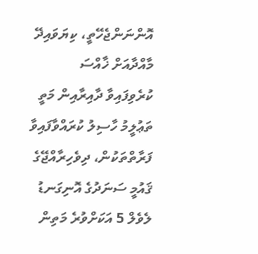އޮންނަންޖެހޭތީ، ކިޔަވައިދޭ މާއްދާއަށް ޚާއްސަ
ކުރެވިފައިވާ ދާއިރާއިން މަތީ ތަޢުލީމު ހާސިލު ކުރައްވާފައިވާ ފަރާތްތަކުން، ދިވެހިރާއްޖޭގެ ޤައުމީ ސަނަދުގެ އޮނިގަނޑު ލެވެލް 5 އަކަށްވުރެ މަތިން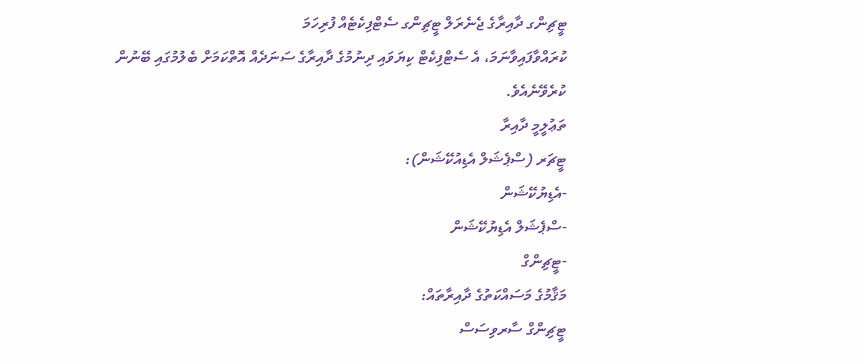ޓީޗިންގ ދާއިރާގެ ޖެނެރަލް ޓީޗިންގ ސެޓްފިކެޓެއް ފުރިހަމަ
ކުރައްވާފައިވާނަމަ، އެ ސެޓްފިކެޓް ކިޔަވައި ދިނުމުގެ ދާއިރާގެ ސަނަދެއް އޮތްކަމަށް ބެލުމުގައި ބޭނުން ކުރެވޭނެއެވެ.
ތަޢުލީމީ ދާއިރާ
ޓީޗަރ (ސްޕެޝަލް އެޑިއުކޭޝަން):
-އެޑިޔުކޭޝަން
-ސްޕެޝަލް އެޑިޔުކޭޝަން
-ޓީޗިންގް
މަޤާމުގެ މަސައްކަތުގެ ދާއިރާތައް:
ޓީޗިންގް ސާރވިސަސް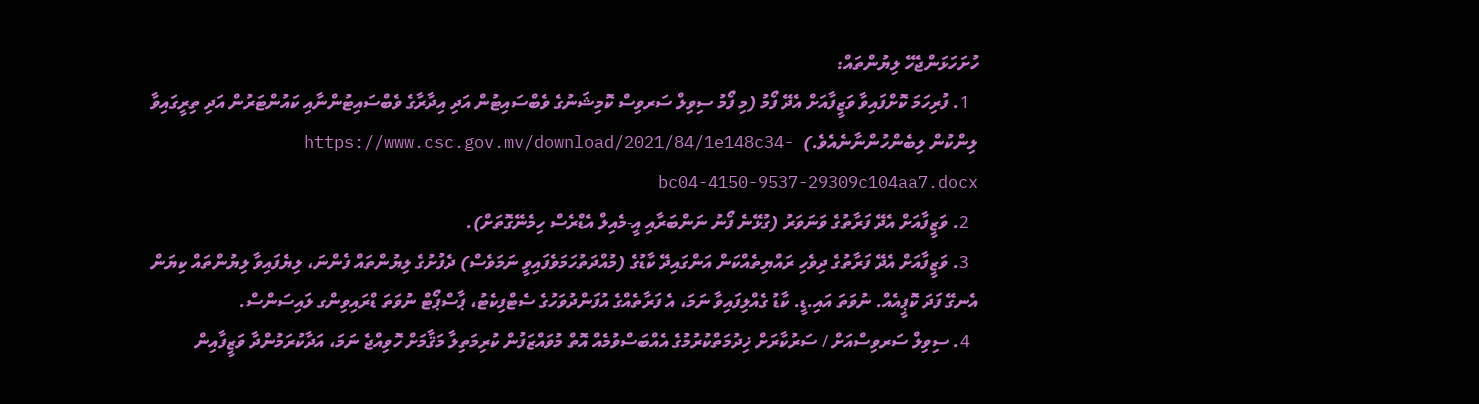ހުށަހަޅަންޖެހޭ ލިޔުންތައް:
  1. ފުރިހަމަ ކޮށްފައިވާ ވަޒީފާއަށް އެދޭ ފޯމު (މި ފޯމު ސިވިލް ސަރވިސް ކޮމިޝަނުގެ ވެބްސައިޓުން އަދި އިދާރާގެ ވެބްސައިޓުންނާއި ކައުންޓަރުން އަދި ތިރީގައިވާ ލިންކުން ލިބެންހުންނާނެއެވެ.)  https://www.csc.gov.mv/download/2021/84/1e148c34-bc04-4150-9537-29309c104aa7.docx
  2. ވަޒީފާއަށް އެދޭ ފަރާތުގެ ވަނަވަރު (ގުޅޭނެ ފޯނު ނަންބަރާއި އީ-މެއިލް އެޑްރެސް ހިމެނޭގޮތަށް).
  3. ވަޒީފާއަށް އެދޭ ފަރާތުގެ ދިވެހި ރައްޔިތެއްކަން އަންގައިދޭ ކާޑުގެ (މުއްދަތުހަމަވެފައިވީ ނަމަވެސް) ދެފުށުގެ ލިޔުންތައް ފެންނަ، ލިޔެފައިވާ ލިޔުންތައް ކިޔަން އެނގޭ ފަދަ ކޮޕީއެއް. ނުވަތަ އައި.ޑީ. ކާޑު ގެއްލިފައިވާ ނަމަ، އެ ފަރާތެއްގެ އުފަންދުވަހުގެ ސެޓްފިކެޓު، ޕާސްޕޯޓް ނުވަތަ ޑްރައިވިންގ ލައިސަންސް.
  4. ސިވިލް ސަރވިސްއަށް / ސަރުކާރަށް ޚިދުމަތްކުރުމުގެ އެއްބަސްވުމެއް އޮތް މުވައްޒަފުން ކުރިމަތިލާ މަޤާމަށް ހޮވިއްޖެ ނަމަ، އަދާކުރަމުންދާ ވަޒީފާއިން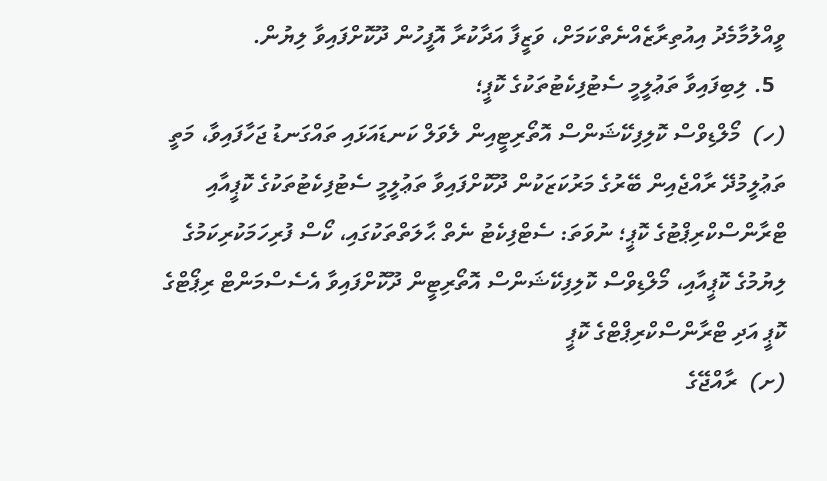ވީއްލުމާމެދު އިއުތިރާޒެއްނެތްކަމަށް، ވަޒީފާ އަދާކުރާ އޮފީހުން ދޫކޮށްފައިވާ ލިޔުން.
  5. ލިބިފައިވާ ތަޢުލީމީ ސެޓުފިކެޓުތަކުގެ ކޮޕީ؛
(ހ)  މޯލްޑިވްސް ކޮލިފިކޭޝަންސް އޮތޯރިޓީއިން ލެވަލް ކަނޑައަޅައި ތައްގަނޑު ޖަހާފައިވާ، މަތީ ތަޢުލީމުދޭ ރާއްޖެއިން ބޭރުގެ މަރުކަޒަކުން ދޫކޮށްފައިވާ ތަޢުލީމީ ސެޓުފިކެޓުތަކުގެ ކޮޕީއާއި ޓްރާންސްކްރިޕްޓުގެ ކޮޕީ؛ ނުވަތަ: ސެޓްފިކެޓު ނެތް ޙާލަތްތަކުގައި، ކޯސް ފުރިހަމަކުރިކަމުގެ ލިޔުމުގެ ކޮޕީއާއި، މޯލްޑިވްސް ކޮލިފިކޭޝަންސް އޮތޯރިޓީން ދޫކޮށްފައިވާ އެސެސްމަންޓް ރިޕޯޓްގެ ކޮޕީ އަދި ޓްރާންސްކްރިޕްޓްގެ ކޮޕީ
(ށ)  ރާއްޖޭގެ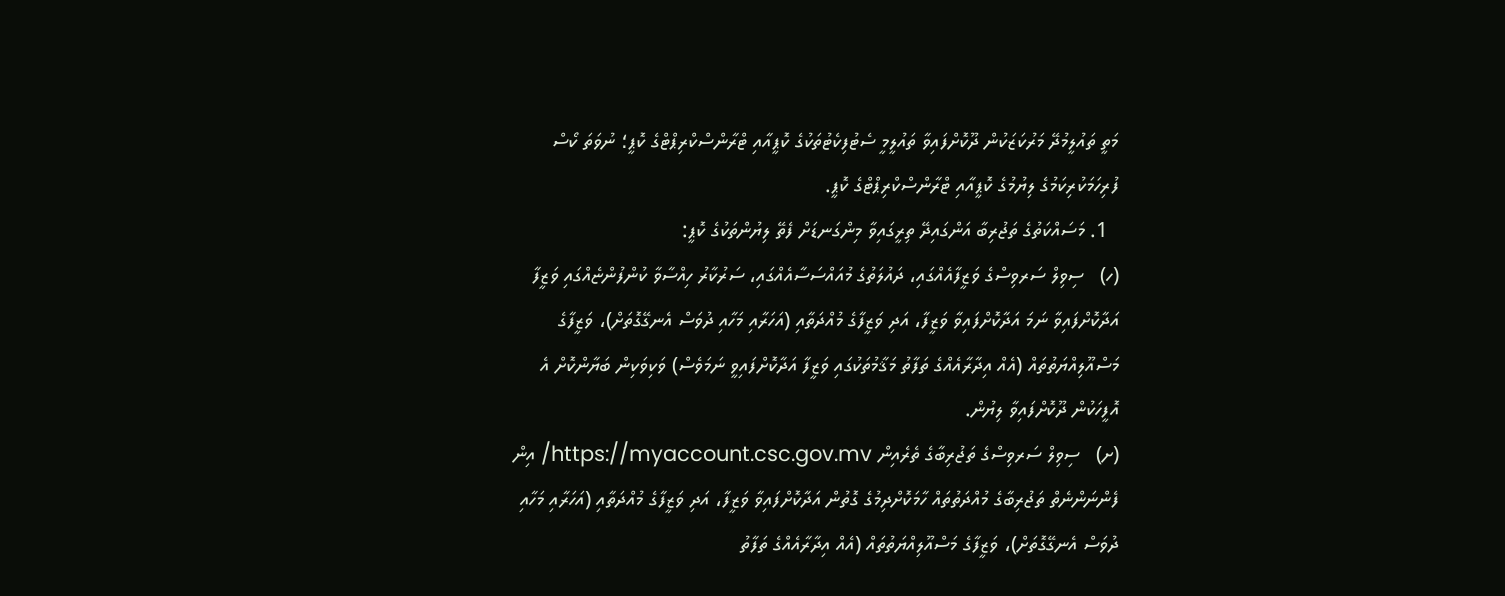މަތީ ތައުލީމުދޭ މަރުކަޒަކުން ދޫކޮށްފައިވާ ތައުލީމީ ސެޓުފިކެޓުތަކުގެ ކޮޕީއާއި ޓްރާންސްކްރިޕްޓްގެ ކޮޕީ؛ ނުވަތަ ކޯސް ފުރިހަމަކުރިކަމުގެ ލިޔުމުގެ ކޮޕީއާއި ޓްރާންސްކްރިޕްޓްގެ ކޮޕީ.
  1. މަސައްކަތުގެ ތަޖުރިބާ އަންގައިދޭ ތިރީގައިވާ މިންގަނޑަށް ފެތޭ ލިޔުންތަކުގެ ކޮޕީ:
(ހ)   ސިވިލް ސަރވިސްގެ ވަޒީފާއެއްގައި، ދައުލަތުގެ މުއައްސަސާއެއްގައި، ސަރުކާރު ހިއްސާވާ ކުންފުންޏެއްގައި ވަޒީފާ އަދާކޮށްފައިވާ ނަމަ އަދާކޮށްފައިވާ ވަޒީފާ، އަދި ވަޒީފާގެ މުއްދަތާއި (އަހަރާއި މަހާއި ދުވަސް އެނގޭގޮތަށް)، ވަޒީފާގެ މަސްއޫލިއްޔަތުތައް (އެއް އިދާރާއެއްގެ ތަފާތު މަޤާމުތަކުގައި ވަޒީފާ އަދާކޮށްފައިވީ ނަމަވެސް) ވަކިވަކިން ބަޔާންކޮށް އެ އޮފީހަކުން ދޫކޮށްފައިވާ ލިޔުން.
(ށ)   ސިވިލް ސަރވިސްގެ ތަޖުރިބާގެ ތެރެއިން https://myaccount.csc.gov.mv/ އިން ފެންނަންނެތް ތަޖުރިބާގެ މުއްދަތުތައް ހާމަކޮށްދިމުގެ ގޮތުން އަދާކޮށްފައިވާ ވަޒީފާ، އަދި ވަޒީފާގެ މުއްދަތާއި (އަހަރާއި މަހާއި ދުވަސް އެނގޭގޮތަށް)، ވަޒީފާގެ މަސްއޫލިއްޔަތުތައް (އެއް އިދާރާއެއްގެ ތަފާތު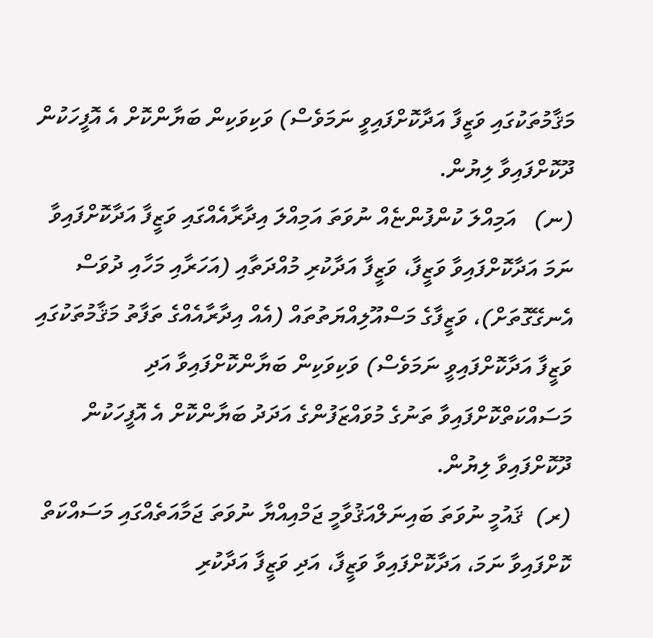މަޤާމުތަކުގައި ވަޒީފާ އަދާކޮށްފައިވީ ނަމަވެސް) ވަކިވަކިން ބަޔާންކޮށް އެ އޮފީހަކުން ދޫކޮށްފައިވާ ލިޔުން.
(ނ)   އަމިއްލަ ކުންފުންޏެއް ނުވަތަ އަމިއްލަ އިދާރާއެއްގައި ވަޒީފާ އަދާކޮށްފައިވާ ނަމަ އަދާކޮށްފައިވާ ވަޒީފާ، ވަޒީފާ އަދާކުރި މުއްދަތާއި (އަހަރާއި މަހާއި ދުވަސް އެނގޭގޮތަށް)، ވަޒީފާގެ މަސްއޫލިއްޔަތުތައް (އެއް އިދާރާއެއްގެ ތަފާތު މަޤާމުތަކުގައި ވަޒީފާ އަދާކޮށްފައިވީ ނަމަވެސް) ވަކިވަކިން ބަޔާންކޮށްފައިވާ އަދި މަސައްކަތްކޮށްފައިވާ ތަނުގެ މުވައްޒަފުންގެ އަދަދު ބަޔާންކޮށް އެ އޮފީހަކުން ދޫކޮށްފައިވާ ލިޔުން.
(ރ)  ޤައުމީ ނުވަތަ ބައިނަލްއަޤުވާމީ ޖަމްއިއްޔާ ނުވަތަ ޖަމާއަތެއްގައި މަސައްކަތް ކޮށްފައިވާ ނަމަ، އަދާކޮށްފައިވާ ވަޒީފާ، އަދި ވަޒީފާ އަދާކުރި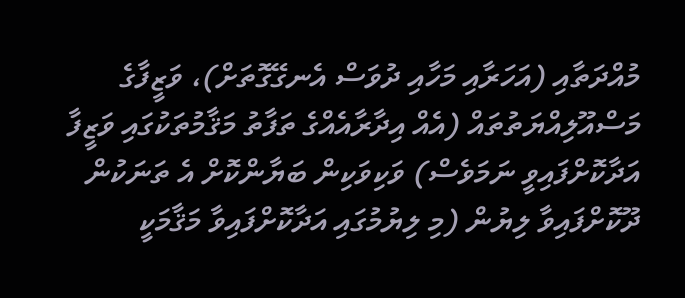މުއްދަތާއި (އަހަރާއި މަހާއި ދުވަސް އެނގޭގޮތަށް)، ވަޒީފާގެ މަސްއޫލިއްޔަތުތައް (އެއް އިދާރާއެއްގެ ތަފާތު މަޤާމުތަކުގައި ވަޒީފާ އަދާކޮށްފައިވީ ނަމަވެސް) ވަކިވަކިން ބަޔާންކޮށް އެ ތަނަކުން ދޫކޮށްފައިވާ ލިޔުން (މި ލިޔުމުގައި އަދާކޮށްފައިވާ މަޤާމަކީ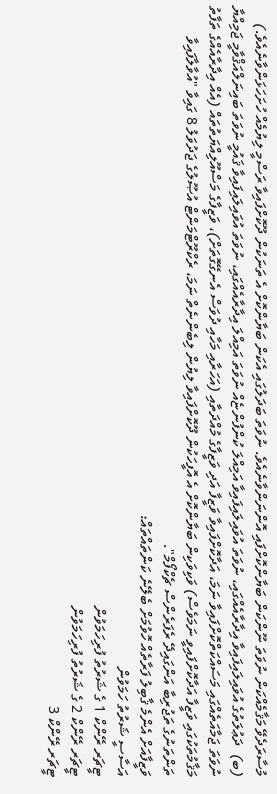މުސާރަދެވޭ މަޤާމެއްކަން ނުވަތަ ނޫންކަން ބަޔާންކޮށްފައި އޮންނަންވާނެއެވެ. ނުވަތަ ބަދަލުގައި އެކަން ބަޔާންކޮށް އެ ތަނަކުން ދޫކޮށްފައިވާ ރަސްމީ ލިޔުމެއް ހުށަހަޅަންވާނެއެވެ.)
(ބ)  ދަޢުލަތުގެ އުވައިލައިފައިވާ އިދާރާއެއްގައި، ނުވަތަ އުވައިލައިފައިވާ އަމިއްލަ ކުންފުންޏެއް ނުވަތަ އަމިއްލަ އިދާރާއެއްގައި، ނުވަތަ އުވައިލައިފައިވާ ޤައުމީ ނުވަތަ ބައިނަލްއަޤްވާމީ ޖަމިއްޔާ ނުވަތަ ޖަމާއަތެއްގައި މަސައްކަތްކޮށްފައިވާ ނަމަ، އަދާކޮށްފައިވާ ވަޒީފާ އަދި ވަޒީފާގެ މުއްދަތާއި (އަހަރާއި މަހާއި ދުވަސް އެނގޭގޮތަށް)، ވަޒީފާގެ މަސްއޫލިއްޔަތުތައް (އެއް އިދާރާއެއްގެ ތަފާތު މަޤާމުތަކުގައި ވަޒީފާ އަދާކޮށްފައިވީ ނަމަވެސް) ވަކިވަކިން ބަޔާންކޮށް އެ އޮފީހަކުން ދޫކޮށްފައިވާ ލިޔުން ލިބެންނެތް ނަމަ، ރެކްރޫޓްމަންޓް އުޞޫލުގެ ޖަދުވަލު 8 ގައިވާ "އުވާލާފައިވާ ތަންތަނުގެ ތަޖުރިބާ އަންގައިދޭ ރެފަރެންސް ޗެކްފޯމް".
ވަޒީފާއަށް އެންމެ ޤާބިލު ފަރާތެއް ހޮވުމަށް ބެލޭނެ ކަންތައްތައް:
އަސާސީ ޝަރުތު ހަމަވުން
ޓީޗަރ ރޭންކް 1 ގެ ޝަރުތު ފުރިހަމަވުން
ޓީޗަރ ރޭންކް 2 ގެ ޝަރުތު ފުރިހަމަވުން
ޓީޗަރ ރޭންކް 3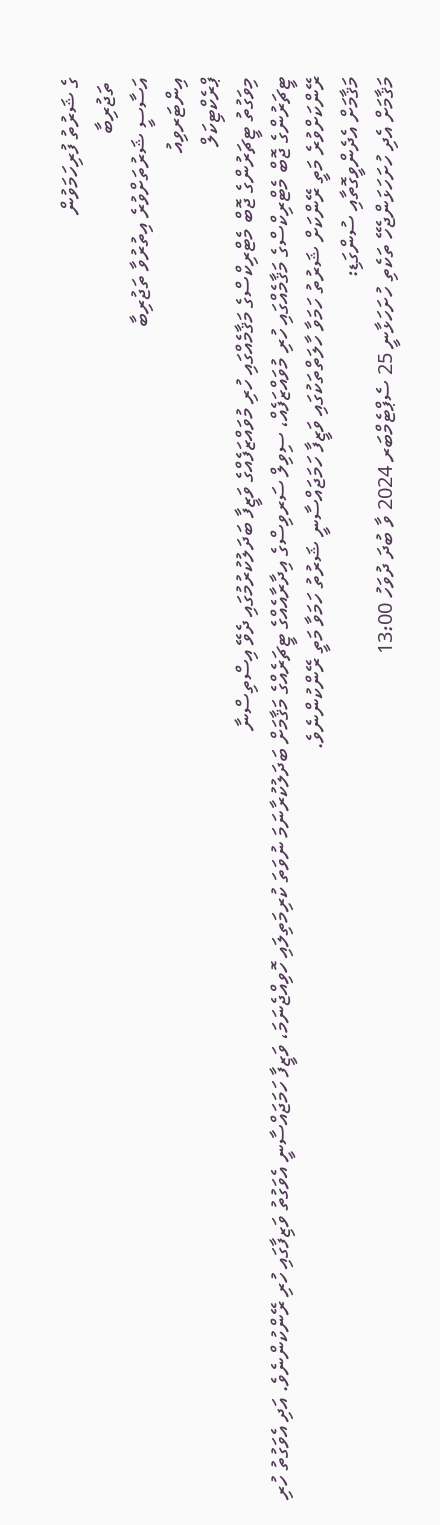ގެ ޝަރުތު ފުރިހަމަވުން
 ތަޖުރިބާ
އަސާސީ ޝަރުތަށްވުރެ އިތުރުވާ ތަޖުރިބާ
އިންޓަރވިއު
ޕްރެކްޓިކަލް
މިވަގުތު ޓީޗަރުންގެ ޖޮބް މެޓްރިކްސްގެ މަޤާމެއްގައި ހުރި މުވައްޒަފެއްގެ ވަޒީފާ ބަދަލުކުރުމުގައި ދެވޭ އިސްތިސްނާ
ޓީޗަރުންގެ ޖޮބް މެޓްރިކްސްގެ މަޤާމެއްގައި ހުރި މުވައްޒަފެއް، ސިވިލް ސަރވިސްގެ އިދާރާއެއްގެ ޓީޗަރެއްގެ މަޤާމަށް ބަދަލުކުރާނަމަ ނުވަތަ ކުރިމަތިލައި ހޮވިއްޖެނަމަ، ވަޒީފާ ހަމަޖައްސާނީ އެވަގުތު ވަޒިފާގައި ހުރި ރޭންކުންނެވެ. އަދި އެވަގުތު ހުރި ރޭންކަށްވުރެ މަތީ ރޭންކަށް ޝަރުތު ހަމަވާ ހާލަތްތަކުގައި ވަޒީފާ ހަމަޖައްސާނީ ޝަރުތު ހަމަވާ މަތީ ރޭންކުންނެވެ.
މަޤާމަށް އެދެންވީގޮތާއި ސުންގަޑި:
މަޤާމަށް އެދި ހުށަހަޅަންޖެހޭ ތަކެތި ހުށަހަޅާނީ 25 ސެޕްޓެމްބަރ 2024 ވާ ބުދަ ދުވަހު 13:00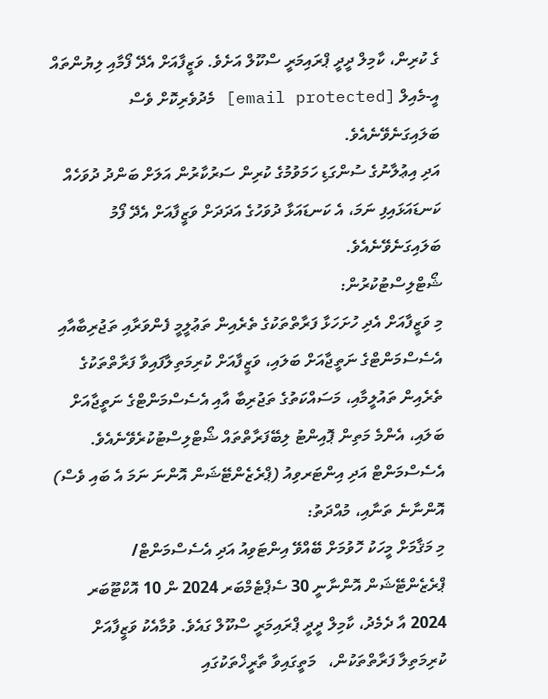ގެ ކުރިން، ކާމިލް ދީދީ ޕްރައިމަރީ ސްކޫލް އަށެވެ. ވަޒީފާއަށް އެދޭ ފޯމާއި ލިޔުންތައް އީ-މެއިލް [email protected] މެދުވެރިކޮށް ވެސް ބަލައިގަނެވޭނެއެވެ.
އަދި އިޢުލާނުގެ ސުންގަޑި ހަމަވުމުގެ ކުރިން ސަރުކާރުން އަލަށް ބަންދު ދުވަހެއް ކަނޑައަޅައިފި ނަމަ، އެ ކަނޑައަޅާ ދުވަހުގެ އަދަދަށް ވަޒީފާއަށް އެދޭ ފޯމު ބަލައިގަނެވޭނެއެވެ.
ޝޯޓްލިސްޓުކުރުން:
މި ވަޒީފާއަށް އެދި ހުށަހަޅާ ފަރާތްތަކުގެ ތެރެއިން ތަޢުލީމީ ފެންވަރާއި ތަޖުރިބާއާއި އެސެސްމަންޓްގެ ނަތީޖާއަށް ބަލައި، ވަޒީފާއަށް ކުރިމަތިލާފައިވާ ފަރާތްތަކުގެ ތެރެއިން ތައުލީމާއި، މަސައްކަތުގެ ތަޖުރިބާ އާއި އެސެސްމަންޓްގެ ނަތީޖާއަށް ބަލައި، އެންމެ މަތިން ޕޮއިންޓު ލިބޭފަރާތްތައް ޝޯޓްލިސްޓުކުރެވޭނެއެވެ.
އެސެސްމަންޓް އަދި އިންޓަރވިއު (ޕްރެޒެންޓޭޝަން އޮންނަ ނަމަ އެ ބައި ވެސް) އޮންނާނެ ތަނާއި، މުއްދަތު:
މި މަޤާމަށް މީހަކު ހޮވުމަށް ބޭއްވޭ އިންޓަވިއު އަދި އެސެސްމަންޓް/ ޕްރެޒެންޓޭޝަން އޮންނާނީ 30 ސެޕްޓެމްބަރ 2024 ން 10 އޮކްޓޫބަރ 2024 އާ ދެމެދު، ކާމިލް ދީދީ ޕްރައިމަރީ ސްކޫލް ގައެވެ. ވުމާއެކު ވަޒީފާއަށް ކުރިމަތިލާ ފަރާތްތަކުން،   މަތީގައިވާ ތާރީޚްތަކުގައި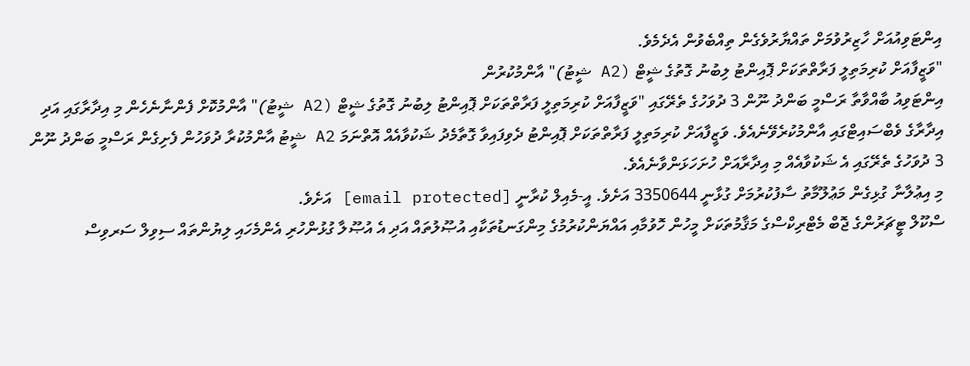އިންޓަވިއުއަށް ހާޒިރުވުމަށް ތައްޔާރުވެގެން ތިއްބެވުން އެދެމެވެ.
"ވަޒީފާއަށް ކުރިމަތިލީ ފަރާތްތަކަށް ޕޮއިންޓު ލިބުނު ގޮތުގެ ޝީޓް (A2 ޝީޓު)" އާންމުކުރުން
އިންޓަވިއު ބާއްވާތާ ރަސްމީ ބަންދު ނޫން 3 ދުވަހުގެ ތެރޭގައި "ވަޒީފާއަށް ކުރިމަތިލީ ފަރާތްތަކަށް ޕޮއިންޓު ލިބުނު ގޮތުގެ ޝީޓް (A2 ޝީޓު)" އާންމުކޮށް ފެންނާނެހެން މި އިދާރާގައި އަދި އިދާރާގެ ވެބްސައިޓްގައި އާންމުކުރެވޭނެއެވެ. ވަޒީފާއަށް ކުރިމަތިލީ ފަރާތްތަކަށް ޕޮއިންޓު ދެވިފައިވާ ގޮތާމެދު ޝަކުވާއެއް އޮތްނަމަ A2 ޝީޓު އާންމުކުރާ ދުވަހުން ފެށިގެން ރަސްމީ ބަންދު ނޫން 3 ދުވަހުގެ ތެރޭގައި އެ ޝަކުވާއެއް މި އިދާރާއަށް ހުށަހަޅަންވާނެއެވެ.
މި އިޢުލާނާ ގުޅިގެން މަޢުލޫމާތު ސާފުކުރުމަށް ގުޅާނީ 3350644 އަށެވެ. އީ-މެއިލް ކުރާނީ [email protected] އަށެވެ.
ސްކޫލް ޓީޗަރުންގެ ޖޮބް މެޓްރިކްސްގެ މަޤާމުތަކަށް މީހުން ހޮވުމާއި އައްޔަންކުރުމުގެ މިންގަނޑުތަކާއި އުޞޫލުތައް އަދި އެ އުޞޫލާ ގުޅުންހުރި އެންމެހައި ލިޔުންތައް ސިވިލް ސަރވިސް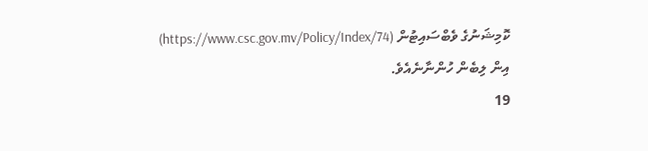ކޮމިޝަނުގެ ވެބްސައިޓުން (https://www.csc.gov.mv/Policy/Index/74) އިން ލިބެން ހުންނާނެއެވެ.
19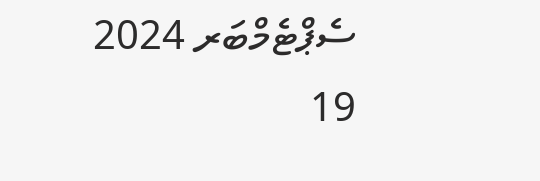ސެޕްޓެމްބަރ 2024
19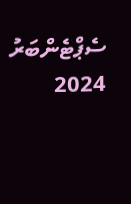ސެޕްޓެންބަރު 2024